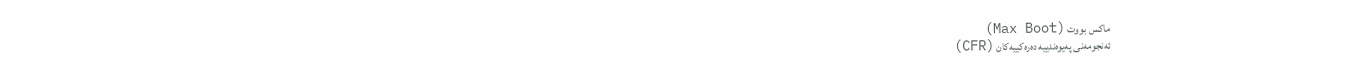ماکس بووت (Max Boot)
ئەنجومەنی پەیوەندییە دەرەکییەکان (CFR)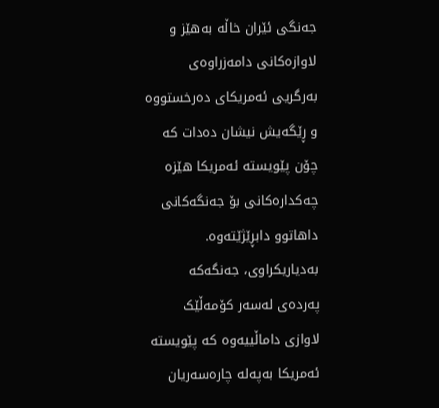جەنگی ئێران خاڵە بەهێز و لاوازەکانی دامەزراوەی بەرگریی ئەمریکای دەرخستووە و ڕێگەیش نیشان دەدات کە چۆن پێویستە ئەمریکا هێزە چەکدارەکانی بۆ جەنگەکانی داهاتوو دابڕێژێتەوە. بەدیاریکراوی، جەنگەکە پەردەی لەسەر کۆمەڵێک لاوازی داماڵییەوە کە پێویستە ئەمریکا بەپەلە چارەسەریان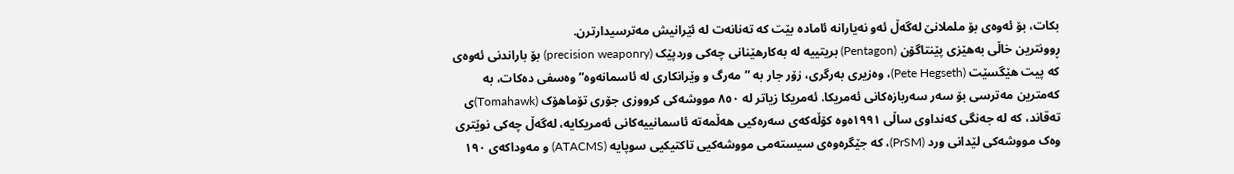بکات، بۆ ئەوەی بۆ ململانێ لەگەڵ ئەو نەیارانە ئامادە بێت کە تەنانەت لە ئێرانیش مەترسیدارترن.
ڕوونترین خاڵی بەهێزی پێنتاگۆن (Pentagon) بریتییە لە بەکارهێنانی چەکی وردپێک (precision weaponry) بۆ باراندنی ئەوەی کە پیت هێگسێت (Pete Hegseth)، وەزیری بەرگری، زۆر جار بە ”مەرگ و وێرانکاری لە ئاسمانەوە” وەسفی دەکات، بە کەمترین مەترسی بۆ سەر سەربازەکانی ئەمریکا. ئەمریکا زیاتر لە ٨٥٠ مووشەکی کرووزی جۆری تۆماهۆک (Tomahawk)ی تەقاند، کە لە جەنگی کەنداوی ساڵی ١٩٩١ەوە کۆڵەکەی سەرەکیی هەڵمەتە ئاسمانییەکانی ئەمریکایە، لەگەڵ چەکی نوێتری وەک مووشەکی لێدانی ورد (PrSM)، کە جێگرەوەی سیستەمی مووشەکیی تاکتیکیی سوپایە (ATACMS) و مەوداکەی ١٩٠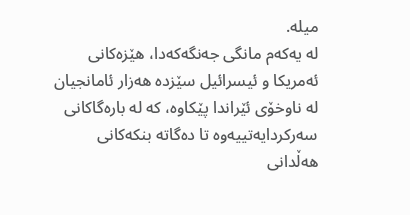میلە.
لە یەکەم مانگی جەنگەکەدا، هێزەکانی ئەمریکا و ئیسرائیل سێزدە هەزار ئامانجیان لە ناوخۆی ئێراندا پێکاوە، کە لە بارەگاکانی سەرکردایەتییەوە تا دەگاتە بنکەکانی هەڵدانی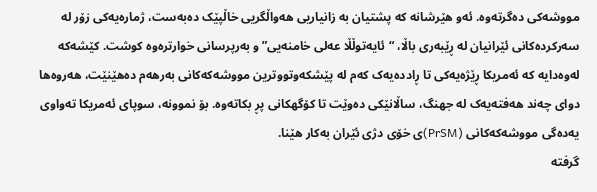مووشەکی دەگرتەوە. ئەو هێرشانە کە پشتیان بە زانیاریی هەواڵگریی خاڵپێک دەبەست، ژمارەیەکی زۆر لە سەرکردەکانی ئێرانیان لە ڕێبەری باڵا، “ئایەتوڵڵا عەلی خامنەیی” و بەرپرسانی خوارترەوە کوشت. کێشەکە لەوەدایە کە ئەمریکا ڕێژەیەکی تا ڕاددەیەک کەم لە پێشکەوتووترین مووشەکەکانی بەرهەم دەهێنێت، هەروەها دوای چەند هەفتەیەک لە جهنگ، ساڵانێکی دەوێت تا کۆگهکانی پڕ بکاتەوە. بۆ نموونە، سوپای ئەمریکا تەواوی یەدەگی مووشەکەکانی (PrSM)ی خۆی دژی ئێران بەکار هێنا.
گرفتە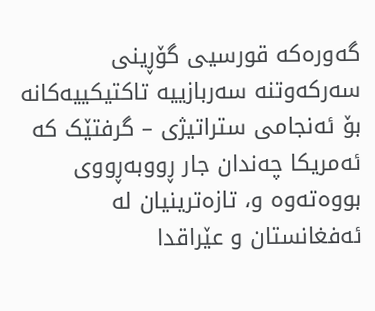گەورەکە قورسیی گۆڕینی سەرکەوتنە سەربازییە تاکتیکییەکانە بۆ ئەنجامی ستراتیژی – گرفتێک کە ئەمریکا چەندان جار ڕووبەڕووی بووەتەوە و، تازەترینیان لە ئەفغانستان و عێراقدا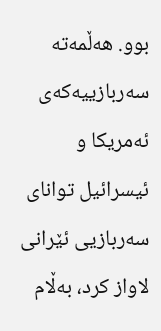بوو. هەڵمەتە سەربازییەکەی ئەمریکا و ئیسرائیل توانای سەربازیی ئێرانی لاواز کرد، بەڵام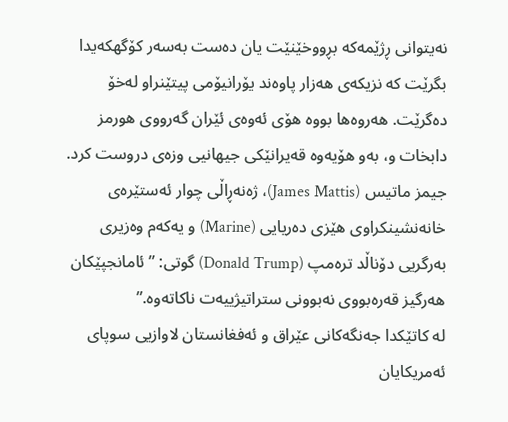نەیتوانی ڕژێمەکە بڕووخێنێت یان دەست بەسەر کۆگهکەیدا بگرێت کە نزیکەی هەزار پاوەند یۆرانیۆمی پیتێنراو لەخۆ دەگرێت. هەروەها بووە هۆی ئەوەی ئێران گەرووی هورمز دابخات و، بەو هۆیەوە قەیرانێکی جیهانیی وزەی دروست کرد. جیمز ماتیس (James Mattis)، ژەنەڕاڵی چوار ئەستێرەی خانەنشینکراوی هێزی دەریایی (Marine) و یەکەم وەزیری بەرگریی دۆناڵد ترەمپ (Donald Trump) گوتی: ”ئامانجپێکان هەرگیز قەرەبووی نەبوونی ستراتیژییەت ناکاتەوە.”
لە کاتێکدا جەنگەکانی عێراق و ئەفغانستان لاوازیی سوپای ئەمریکایان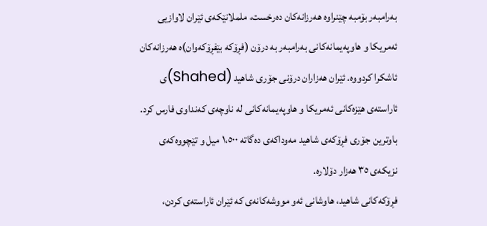بەرامبەر بۆمبە چێنراوە هەرزانەکان دەرخست، ململانێکەی ئێران لاوازیی ئەمریکا و هاوپەیمانەکانی بەرامبەر بە درۆن (فڕۆکە بێفڕۆکەوان)ە هەرزانەکان ئاشکرا کردووە. ئێران هەزاران درۆنی جۆری شاهید (Shahed)ی ئاراستەی هێزەکانی ئەمریکا و هاوپەیمانەکانی لە ناوچەی کەنداوی فارس کرد. باوترین جۆری فڕۆکەی شاهید مەوداکەی دەگاتە ١،٥٠٠ میل و تێچووەکەی نزیکەی ٣٥ هەزار دۆلارە.
فڕۆکەکانی شاهید، هاوشانی ئەو مووشەکانەی کە ئێران ئاراستەی کردن،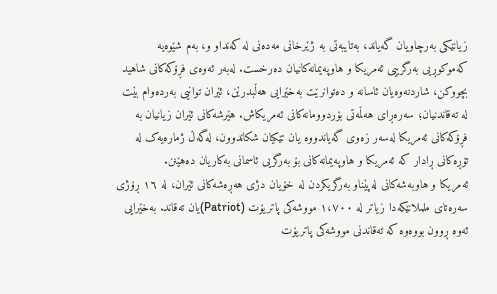زیانێکی بەرچاویان گەیاند، بەتایبەتی بە ژێرخانی مەدەنی لە کەنداو و، بەم شێوەیە کەموکوڕیی بەرگرییی ئەمریکا و هاوپەیمانەکانیان دەرخست. لەبەر ئەوەی فڕۆکەکانی شاهید بچووکن، شاردنەوەیان ئاسانە و دەتوانرێت بەخێرایی هەڵبدرێن، ئێران توانیی بەردەوام بێت لە تەقاندنیان؛ سەرەڕای هەڵمەتی بۆردوومانەکانی ئەمریکاش. هێرشەکانی ئێران زیانیان بە فڕۆکەکانی ئەمریکا لەسەر زەوی گەیاندووە یان تێکیان شکاندوون، لەگەڵ ژمارەیەک لە تۆڕەکانی ڕادار کە ئەمریکا و هاوپەیمانەکانی بۆ بەرگریی ئاسمانی بەکاریان دەهێنن.
ئەمریکا و هاوبەشەکانی لەپێناو بەرگریکردن لە خۆیان دژی هەڕەشەکانی ئێران، لە ١٦ ڕۆژی سەرەتای ململانێکەدا زیاتر لە ١،٧٠٠ مووشەکی پاتریۆت (Patriot)یان تەقاند. بەخێرایی ئەوە ڕوون بووەوە کە تەقاندنی مووشەکی پاتریۆت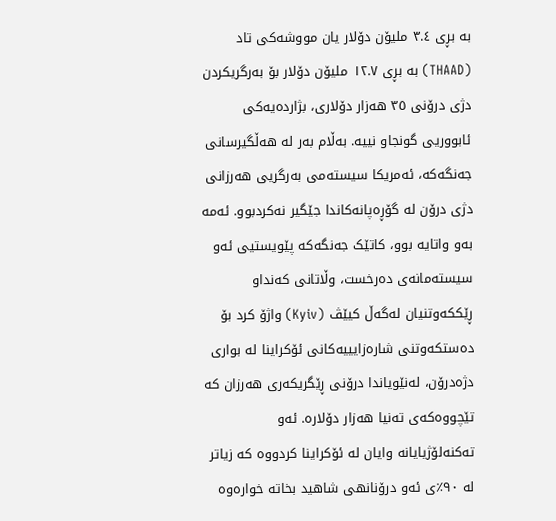بە بڕی ٣.٤ ملیۆن دۆلار یان مووشەکی تاد (THAAD) بە بڕی ١٢.٧ ملیۆن دۆلار بۆ بەرگریکردن دژی درۆنی ٣٥ هەزار دۆلاری، بژاردەیەکی ئابووریی گونجاو نییە. بەڵام بەر لە هەڵگیرسانی جەنگەکە، ئەمریکا سیستەمی بەرگریی هەرزانی دژی درۆن لە گۆڕەپانەکاندا جێگیر نەکردبوو. ئەمە بەو واتایە بوو، کاتێک جەنگەکە پێویستیی ئەو سیستەمانەی دەرخست، وڵاتانی کەنداو ڕێکكەوتنیان لەگەڵ کیێڤ (Kyiv) واژۆ کرد بۆ دەستکەوتنی شارەزایییەکانی ئۆکراینا لە بواری دژەدرۆن، لەنێویاندا درۆنی ڕێگریکەری هەرزان کە تێچووەکەی تەنیا هەزار دۆلارە. ئەو تەکنەلۆژیایانە وایان لە ئۆکراینا کردووە کە زیاتر لە ٩٠٪ی ئەو درۆنانهی شاهید بخاتە خوارەوە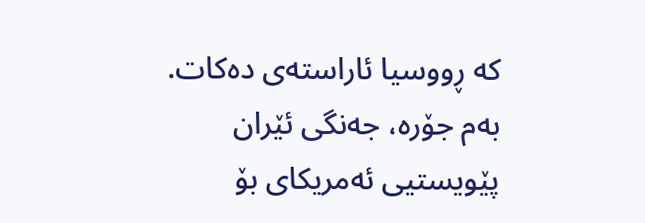کە ڕووسیا ئاراستەی دەکات.
بەم جۆرە، جەنگی ئێران پێویستیی ئەمریکای بۆ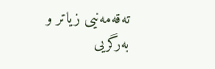تەقەمەنیی زیاتر و بەرگریی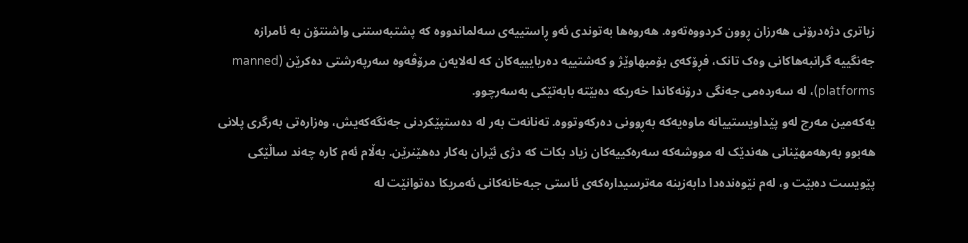زیاتری دژەدرۆنی هەرزان ڕوون کردووەتەوە. هەروەها بەتوندی ئەو ڕاستییەی سەلماندووە کە پشتبەستنی واشنتۆن بە ئامرازە جەنگییە گرانبەهاکانی وەک تانک، فڕۆکەی بۆمبهاوێژ و کەشتییە دەریایییەکان کە لەلایەن مرۆڤەوە سەرپەرشتی دەکرێن (manned platforms)، لە سەردەمی جەنگی درۆنەکاندا خەریکە دەبێتە بابەتێکی بەسەرچوو.
یەکەمین مەرج لەو پێداویستییانە ماوەیەکە بەڕوونی دەرکەوتووە. تەنانەت بەر لە دەستپێکردنی جەنگەکەیش، وەزارەتی بەرگری پلانی هەبوو بەرهەمهێنانی هەندێک لە مووشەکە سەرەکییەکان زیاد بکات کە دژی ئێران بەکار دەهێنرێن. بەڵام ئەم کارە چەند ساڵێکی پێویست دەبێت و، لەم نێوەندەدا دابەزینە مەترسیدارەکەی ئاستی جبەخانەکانی ئەمریکا دەتوانێت لە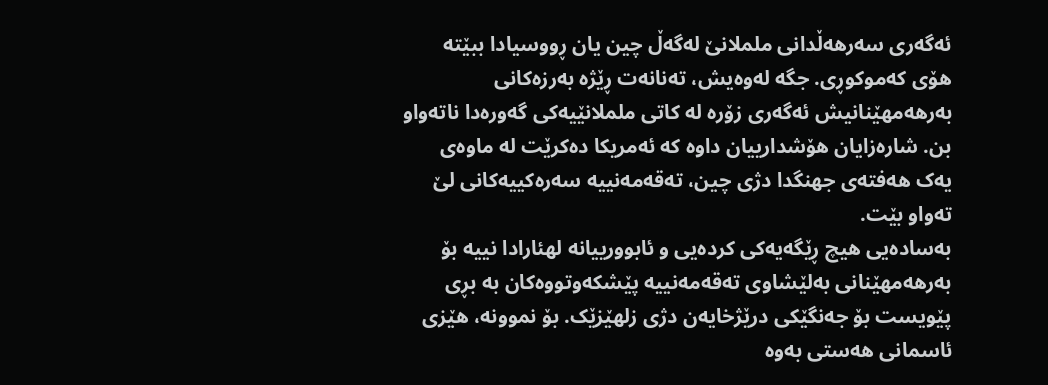ئەگەری سەرهەڵدانی ململانێ لەگەڵ چین یان ڕووسیادا ببێتە هۆی کەموکوڕی. جگە لەوەیش، تەنانەت ڕێژە بەرزەکانی بەرهەمهێنانیش ئەگەری زۆرە لە کاتی ململانێیەکی گەورەدا ناتەواو بن. شارەزایان هۆشدارییان داوە کە ئەمریکا دەکرێت لە ماوەی یەک هەفتەی جهنگدا دژی چین، تەقەمەنییە سەرەکییەکانی لێ تەواو بێت.
بەسادەیی هیچ ڕێگەیەکی کردەیی و ئابوورییانە لهئارادا نییە بۆ بەرهەمهێنانی بەلێشاوی تەقەمەنییە پێشکەوتووەکان بە بڕی پێویست بۆ جەنگێکی درێژخایەن دژی زلهێزێک. بۆ نموونە، هێزی ئاسمانی هەستی بەوە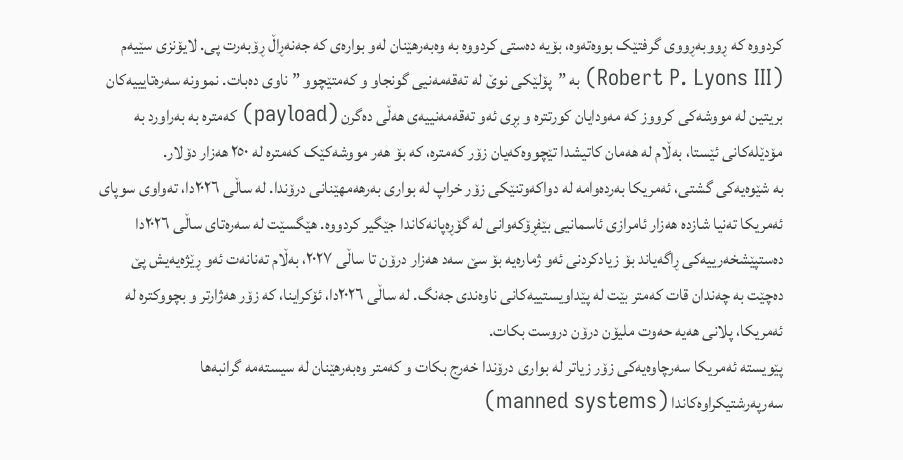کردووە کە ڕووبەڕووی گرفتێک بووەتەوە، بۆیە دەستی کردووە بە وەبەرهێنان لەو بوارەی کە جەنەڕاڵ ڕۆبەرت پی. لایۆنزی سێیەم (Robert P. Lyons III) بە ”پۆلێکی نوێ لە تەقەمەنیی گونجاو و کەمتێچوو ” ناوی دەبات. نموونە سەرەتایییەکان بریتین لە مووشەکی کرووز کە مەودایان کورتترە و بڕی ئەو تەقەمەنییەی هەڵی دەگرن (payload) کەمترە بە بەراورد بە مۆدێلەکانی ئێستا، بەڵام لە هەمان کاتیشدا تێچووەکەیان زۆر کەمترە، کە بۆ هەر مووشەکێک کەمترە لە ٢٥٠ هەزار دۆلار.
بە شێوەیەکی گشتی، ئەمریکا بەردەوامە لە دواکەوتنێکی زۆر خراپ لە بواری بەرهەمهێنانی درۆندا. لە ساڵی ٢٠٢٦دا، تەواوی سوپای ئەمریکا تەنیا شازدە هەزار ئامرازی ئاسمانیی بێفڕۆکەوانی لە گۆڕەپانەکاندا جێگیر کردووە. هێگسێت لە سەرەتای ساڵی ٢٠٢٦دا دەستپێشخەرییەکی ڕاگەیاند بۆ زیادکردنی ئەو ژمارەیە بۆ سێ سەد هەزار درۆن تا ساڵی ٢٠٢٧، بەڵام تەنانەت ئەو ڕێژەیەیش پێ دەچێت بە چەندان قات کەمتر بێت لە پێداویستییەکانی ناوەندی جەنگ. لە ساڵی ٢٠٢٦دا، ئۆکراینا، کە زۆر هەژارتر و بچووکترە لە ئەمریکا، پلانی هەیە حەوت ملیۆن درۆن دروست بکات.
پێویستە ئەمریکا سەرچاوەیەکی زۆر زیاتر لە بواری درۆندا خەرج بکات و کەمتر وەبەرهێنان لە سیستەمە گرانبەها سەرپەرشتیکراوەکاندا (manned systems)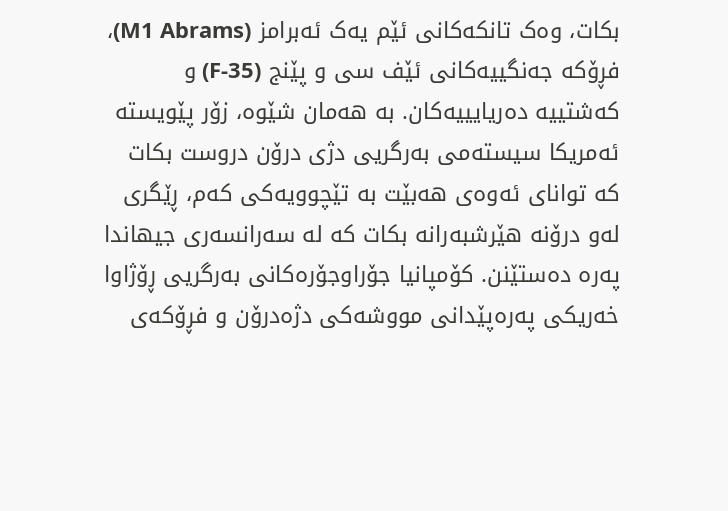بکات، وەک تانکەکانی ئێم یەک ئەبرامز (M1 Abrams)، فڕۆکە جەنگییەکانی ئێف سی و پێنج (F-35) و کەشتییە دەریایییەکان. بە هەمان شێوە، زۆر پێویستە ئەمریکا سیستەمی بەرگریی دژی درۆن دروست بکات کە توانای ئەوەی هەبێت بە تێچوویەکی کەم، ڕێگری لەو درۆنە هێرشبەرانە بکات کە لە سەرانسەری جیهاندا پەرە دەستێنن. کۆمپانیا جۆراوجۆرەکانی بەرگریی ڕۆژاوا خەریکی پەرەپێدانی مووشەکی دژەدرۆن و فڕۆکەی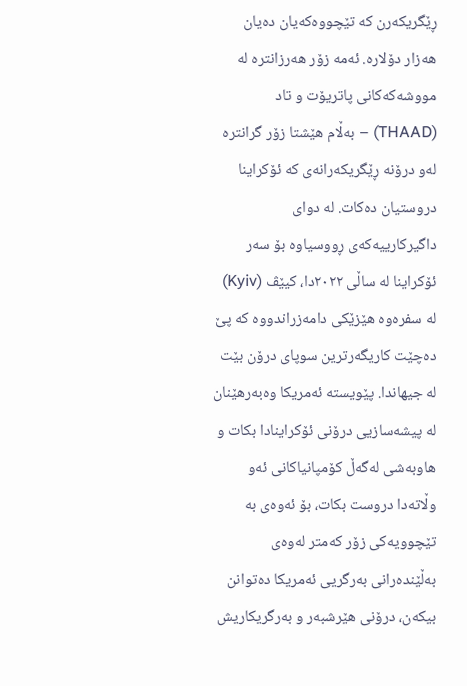ڕێگریکەرن کە تێچووەکەیان دەیان هەزار دۆلارە. ئەمە زۆر هەرزانترە لە مووشەکەکانی پاتریۆت و تاد (THAAD) – بەڵام هێشتا زۆر گرانترە لەو درۆنه ڕێگریکەرانەی کە ئۆکراینا دروستیان دەکات. لە دوای داگیرکارییەکەی ڕووسیاوە بۆ سەر ئۆکراینا لە ساڵی ٢٠٢٢دا، کیێڤ (Kyiv) لە سفرەوە هێزێکی دامەزراندووە کە پێ دەچێت کاریگەرترین سوپای درۆن بێت لە جیهاندا. پێویستە ئەمریکا وەبەرهێنان لە پیشەسازیی درۆنی ئۆکراینادا بکات و هاوبەشی لەگەڵ کۆمپانیاکانی ئەو وڵاتەدا دروست بکات، بۆ ئەوەی بە تێچوویەکی زۆر کەمتر لەوەی بەڵێندەرانی بەرگریی ئەمریکا دەتوانن بیکەن، درۆنی هێرشبەر و بەرگریکاریش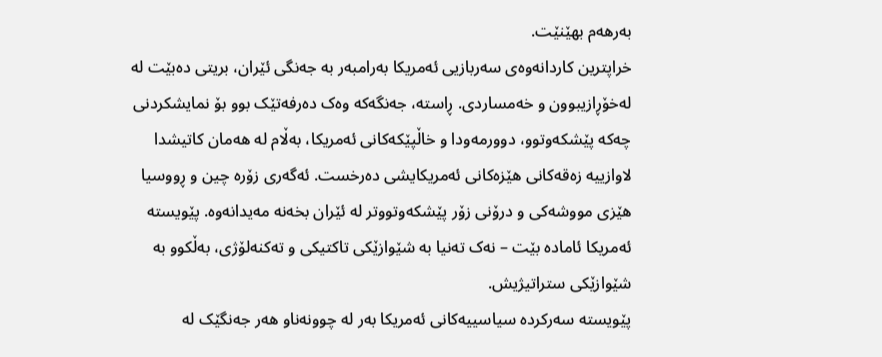بەرهەم بهێنێت.
خراپترین کاردانەوەی سەربازیی ئەمریکا بەرامبەر بە جەنگی ئێران، بریتی دەبێت لە لەخۆڕازیبوون و خەمساردی. ڕاستە، جەنگەکە وەک دەرفەتێک بوو بۆ نمایشکردنی چەکە پێشکەوتوو، دوورمەودا و خاڵپێکەکانی ئەمریکا، بەڵام لە هەمان کاتیشدا لاوازییە زەقەکانی هێزەکانی ئەمریکایشی دەرخست. ئەگەری زۆرە چین و ڕووسیا هێزی مووشەکی و درۆنی زۆر پێشکەوتووتر لە ئێران بخەنە مەیدانەوە. پێویستە ئەمریکا ئامادە بێت – نەک تەنیا بە شێوازێکی تاکتیکی و تەکنەلۆژی، بەڵکوو بە شێوازێکی ستراتیژیش.
پێویستە سەرکردە سیاسییەکانی ئەمریکا بەر لە چوونەناو هەر جەنگێک لە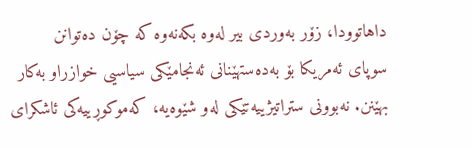داهاتوودا، زۆر بەوردی بیر لەوە بکەنەوە کە چۆن دەتوانن سوپای ئەمریکا بۆ بەدەستهێنانی ئەنجامێکی سیاسیی خوازراو بەکار بهێنن. نەبوونی ستراتیژییەتێکی لەو شێوەیە، کەموکوڕییەکی ئاشکرای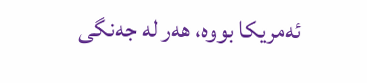ئەمریکا بووە، هەر لە جەنگی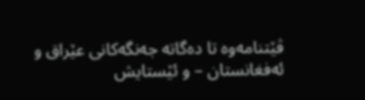ڤێتنامەوە تا دەگاتە جەنگەکانی عێراق و ئەفغانستان – و ئێستایش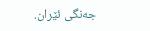جەنگی ئێران.